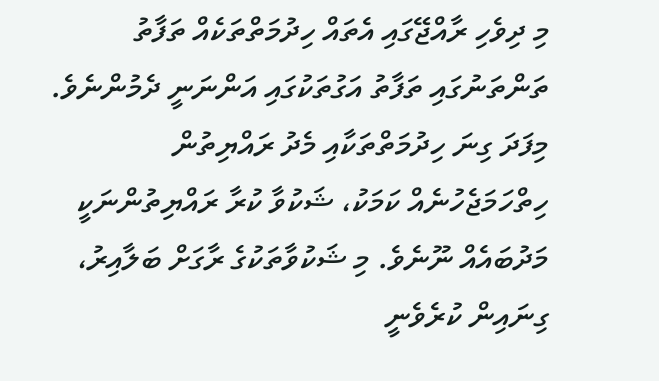މި ދިވެހި ރާއްޖޭގައި އެތައް ހިދުމަތްތަކެއް ތަފާތު ތަންތަނުގައި ތަފާތު އަގުތަކުގައި އަންނަނީ ދެމުންނެވެ. މިފަދަ ގިނަ ހިދުމަތްތަކާއި މެދު ރައްޔިތުން ހިތްހަމަޖެހުނެއް ކަމަކު، ޝަކުވާ ކުރާ ރައްޔިތުންނަކީ މަދުބައެއް ނޫނެވެ. މި ޝަކުވާތަކުގެ ރާގަށް ބަލާއިރު، ގިނައިން ކުރެވެނީ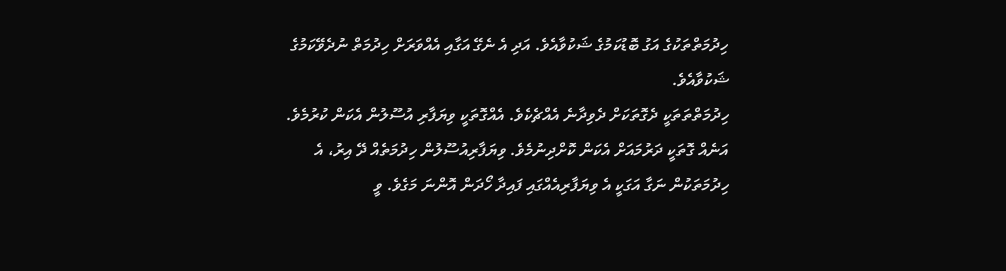ހިދުމަތްތަކުގެ އަގު ބޮޑުކަމުގެ ޝަކުވާއެވެ. އަދި އެ ނެގޭ އަގާއި އެއްވަރަށް ހިދުމަތް ނުދެވޭކަމުގެ ޝަކުވާއެވެ.
ހިދުމަތްތަތަކީ ދެގޮތަކަށް ދެވިދާނެ އެއްޗެކެވެ. އެއްގޮތަކީ ވިޔަފާރި އުސޫލުން އެކަން ކުރުމެވެ. އަނެއް ގޮތަކީ ދަރުމައަށް އެކަން ކޮށްދިނުމެވެ. ވިޔަފާރިއުސޫލުން ހިދުމަތެއް ދޭ އިރު، އެ ހިދުމަތަކުން ނަގާ އަގަކީ އެ ވިޔަފާރިއެއްގައި ފައިދާ ހޯދަން އޮންނަ މަގެވެ. ވީ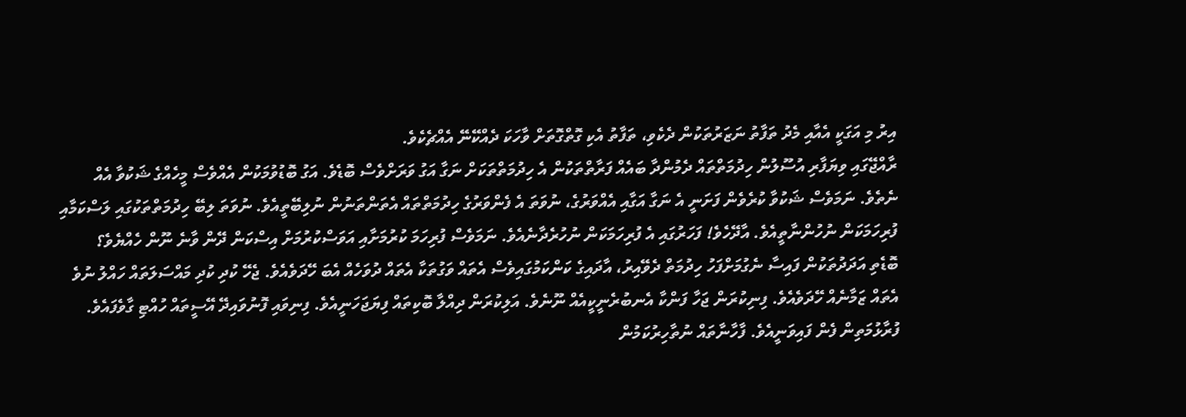އިރު މި އަގަކީ އެއާއި މެދު ތަފާތު ނަޒަރުތަކުން ދެކެވި، ތަފާތު އެކި ގޮތްގޮތަށް ވާހަކަ ދެއްކޭނޭ އެއްޗެކެވެ.
ރާއްޖޭގައި ވިޔަފާރި އުސޫލުން ހިދުމަތްތައް ދެމުންދާ ބައެއް ފަރާތްތަކުން އެ ހިދުމަތްތަކަށް ނަގާ އަގު ވަރަށްވެސް ބޮޑެވެ. އަގު ބޮޑުވުމަކުން އެއްވެސް މީހެއްގެ ޝަކުވާ އެއް ނެތެވެ. ނަމަވެސް ޝަކުވާ ކުރެވެން ފަށަނީ އެ ނަގާ އަގާއި އެއްވަރުގެ، ނުވަތަ އެ ފެންވަރުގެ ހިދުމަތްތައް އެތަންތަނުން ނުލިބޭތީއެވެ. ނުވަތަ ލިބޭ ހިދުމަތްތަކުގައި ލަސްކަމާއި ފުރިހަމަކަން ނުހުންނާތީއެވެ. އާދޭހެވެ! ފަހަރުގައި އެ ފުރިހަމަކަން ނުހުރެދާނެއެވެ. ނަމަވެސް ފުރިހަމަ ކުރުމަށާއި އަވަސްކުރުމަށް އިސްކަން ދޭން ވާނެ ނޫން ހެއްޔެވެ؟
ބޮޑެތި އަދަދުތަކުން ފައިސާ ނެގުމަށްފަހު ހިދުމަތް ދެވޭއިރު، އާދައިގެ ކަންކަމުގައިވެސް އެތައް ވަގުތަކާ އެތައް ދުވަހެއް އެބަ ހޭދަވެއެވެ. ޖެހޭ ކުދި ކުދި މައްސަލަތައް ހައްލު ނުވެ އެތައް ޒަމާނެއް ހޭދަވެއެވެ. ފިނިކުރަން ޖަހާ ފަންކާ އެނބުރެނީކީއެއް ނޫނެވެ. އަލިކުރަން ދިއްލާ ބޮކިތައް ފިޔަޖަހަނީއެވެ. ފިނިވައި ފޮނުވައިދޭ އޭސީތައް ހުއްޓި ގާވެފައެވެ. ފުރާޅުމަތިން ފެން ފައިވަނީއެވެ. ފާހާނާތައް ނުތާހިރުކަމުން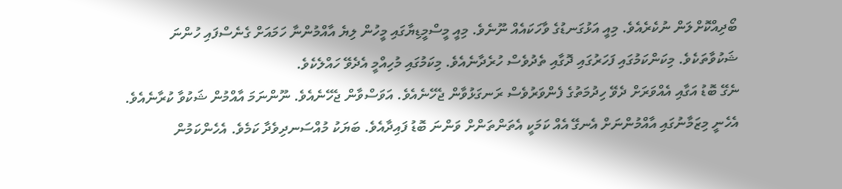ބޯދިއްކޮށްލަން ނުކެރެއެވެ. މިއީ އަޅުގަނޑުގެ ވާހަކައެއް ނޫނެވެ. މިއީ މީސްމީޑިޔާގައި މީހުން ލިޔެ އާއްމުންނާ ހަމައަށް ގެނެސްފައި ހުންނަ ޝަކުވާތަކެވެ. މިކަންކަމުގައި ފަހަރުގައި ދޮގާއި ތެދުވެސް ހުރެދާނެއެވެ. މިކަމުގައި މުހިއްމީ އެދެވޭ ހައްލެކެވެ.
ނެގޭ ބޮޑު އަގާއި އެއްވަރަށް ދެވޭ ހިދުމަތުގެ ފެންވަރުވެސް ރަނގަޅުވާން ޖެހޭނެއެވެ. އަވަސްވާން ޖެހޭނެއެވެ. ނޫންނަމަ އާއްމުން ޝަކުވާ ކުރާނެއެވެ. އެހެނީ މިޒަމާނުގައި އާއްމުންނަށް އެނގޭ އެއް ކަމަކީ އެތަންތަންށް ވަންނަ ބޮޑު ފައިދާއެވެ. ބަޔަކު މުއްސަނދިވެދާ ކަމެވެ. އެހެންކަމުން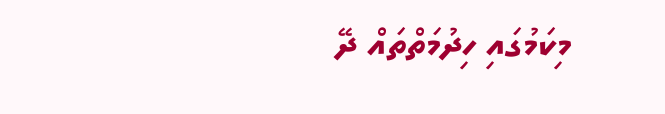މިކަމުގައި ހިދުމަތްތައް ދޭ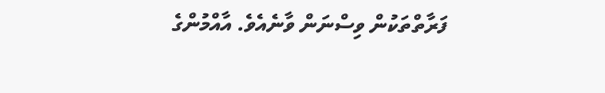ފަރާތްތަކުން ވިސްނަން ވާނެއެވެ. އާއްމުންގެ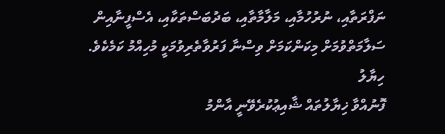ނަފްރަތާއި، ނުރުހުމާއި، މަލާމާތާއި، ބަދުބަސްތަކާއި، އެސްފީނާއިން ސަލާމަތްވުމަށް މިކަންކަމަށް ވިސްނާ ފަރުވާތެރިވުމަކީ މުހިއްމު ކަމެކެވެ.
ހިޔާލު
ފޮނުއްވާ ޚިޔާލުތައް ޝާއިޢުކުރެވޭނީ އާންމު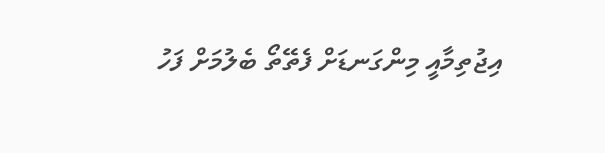އިޖުތިމާއީ މިންގަނޑަށް ފެތޭތޯ ބެލުމަށް ފަހު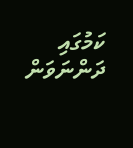ކަމުގައި ދަންނަވަން